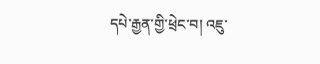དཔེ་རྒྱན་གྱི་ཕྲེང་བ། འཇུ་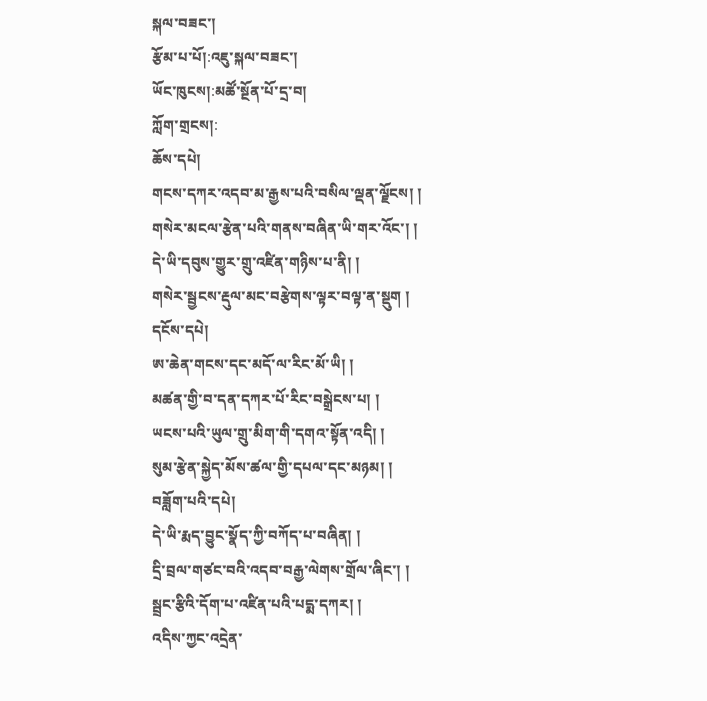སྐལ་བཟང་།
རྩོམ་པ་པོ།:འཇུ་སྐལ་བཟང་།
ཡོང་ཁུངས།:མཚོ་སྔོན་པོ་དྲ་བ།
ཀློག་གྲངས།:
ཆོས་དཔེ།
གངས་དཀར་འདབ་མ་རྒྱས་པའི་བསིལ་ལྡན་ལྗོངས། །
གསེར་མངལ་རྩེན་པའི་གནས་བཞིན་ཡི་གར་འོང་། །
དེ་ཡི་དབུས་གྱུར་གྲུ་འཛིན་གཉིས་པ་ནི། །
གསེར་སྦྱངས་རྡུལ་མང་བརྩེགས་ལྟར་བལྟ་ན་སྡུག །
དངོས་དཔེ།
ཨ་ཆེན་གངས་དང་མདོ་ལ་རིང་མོ་ཡི། །
མཚན་གྱི་བ་དན་དཀར་པོ་རིང་བསྒྲེངས་པ། །
ཡངས་པའི་ཡུལ་གྲུ་མིག་གི་དགའ་སྟོན་འདི། །
སུམ་རྩེན་སྐྱེད་མོས་ཚལ་གྱི་དཔལ་དང་མཉམ། །
བཟློག་པའི་དཔེ།
དེ་ཡི་རྨད་བྱུང་སྣོད་ཀྱི་བཀོད་པ་བཞིན། །
དྲི་བྲལ་གཙང་བའི་འདབ་བརྒྱ་ལེགས་གྲོལ་ཞིང་། །
སྦྲང་རྩིའི་དོག་པ་འཛིན་པའི་པདྨ་དཀར། །
འདིས་ཀྱང་འདྲེན་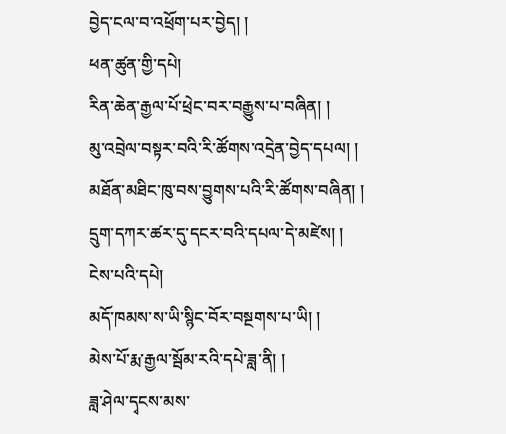བྱེད་ངལ་བ་འཕྲོག་པར་བྱེད། །
ཕན་ཚུན་གྱི་དཔེ།
རིན་ཆེན་རྒྱལ་པོ་ཕྲེང་བར་བརྒྱུས་པ་བཞིན། །
མུ་འབྲེལ་བསྟར་བའི་རི་ཚོགས་འདྲེན་བྱེད་དཔལ། །
མཐོན་མཐིང་ཁུ་བས་བྱུགས་པའི་རི་ཚོགས་བཞིན། །
དྲུག་དཀར་ཚར་དུ་དངར་བའི་དཔལ་དེ་མཛེས། །
ངེས་པའི་དཔེ།
མདོ་ཁམས་ས་ཡི་སྙིང་བོར་བསྔགས་པ་ཡི། །
མེས་པོ་རྨ་རྒྱལ་སྦོམ་རའི་དཔེ་ཟླ་ནི། །
ཟླ་ཤེལ་དྭངས་མས་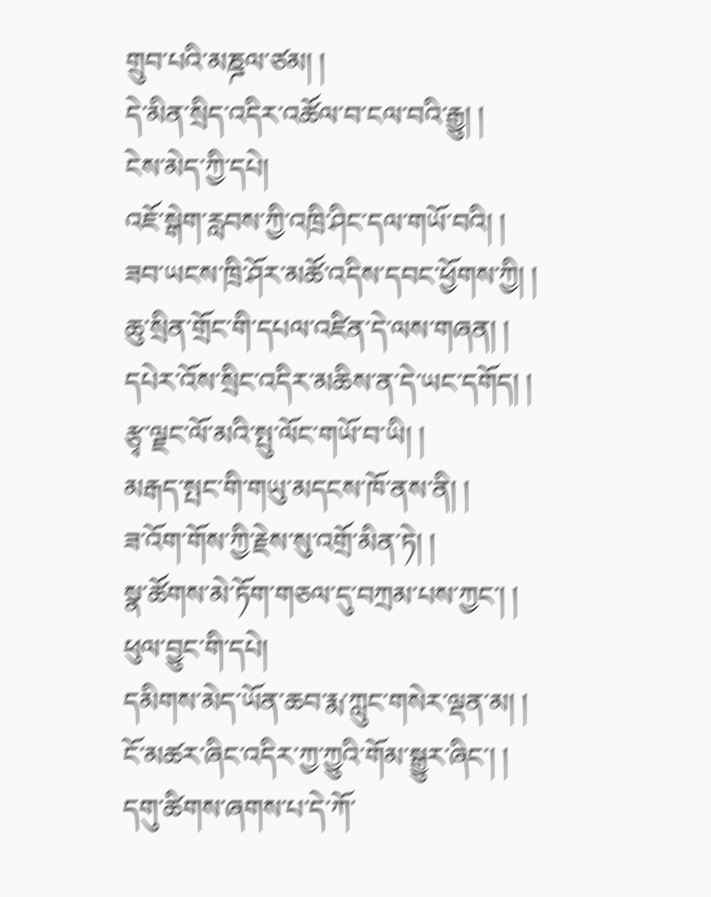གྲུབ་པའི་མཎྜལ་ཙམ། །
དེ་མིན་སྲིད་འདིར་འཚོལ་བ་ངལ་བའི་རྒྱུ། །
ངེས་མེད་ཀྱི་དཔེ།
འཇོ་སྒེག་རླབས་ཀྱི་འཁྲི་ཤིང་དལ་གཡོ་བའི། །
ཟབ་ཡངས་ཁྲི་ཤོར་མཚོ་འདིས་དབང་ཕྱོགས་ཀྱི། །
ཆུ་སྲིན་གྲོང་གི་དཔལ་འཛིན་དེ་ལས་གཞན། །
དཔེར་འོས་སྲིང་འདིར་མཆིས་ན་དེ་ཡང་དགོད། །
རྩྭ་ལྗང་ལོ་མའི་སྤུ་ལོང་གཡོ་བ་ཡི། །
མརྒད་སྤང་གི་གཡུ་མདངས་ཁོ་ནས་ནི། །
ཟ་འོག་གོས་ཀྱི་རྗེས་སུ་འགྲོ་མིན་ཏེ། །
སྣ་ཚོགས་མེ་ཏོག་གཅལ་དུ་བཀྲམ་པས་ཀྱང་། །
ཕུལ་བྱུང་གི་དཔེ།
དམིགས་མེད་ཡོན་ཆབ་རྨ་ཀླུང་གསེར་ལྡན་མ། །
ངོ་མཚར་ཞིང་འདིར་ཀྱ་ཀྱུའི་གོམ་སྒྱུར་ཞིང་། །
དགུ་ཚིགས་ཞགས་པ་དེ་ཀོ་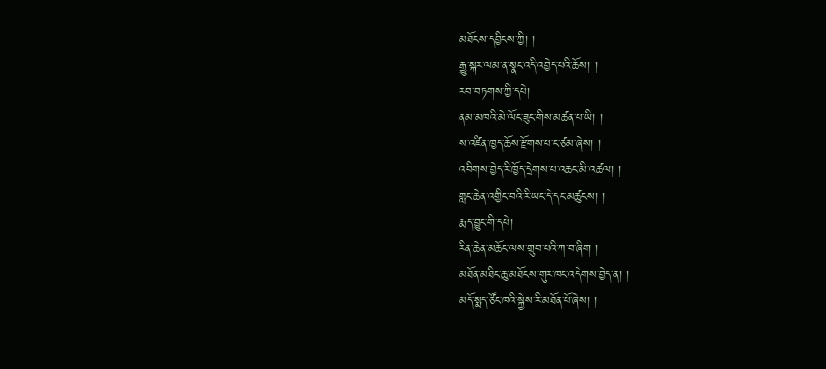མཐོངས་དབྱིངས་ཀྱི། །
རྒྱུ་སྐར་ལམ་ན་སྣང་འདི་འབྱེད་པའི་ཆོས། །
རབ་བཏགས་ཀྱི་དཔེ།
ནམ་མཁའི་མེ་ལོང་ཟུང་གིས་མཚན་པ་ཡི། །
ས་འཛིན་ཁྱད་ཆོས་རྫོགས་པ་ང་ཙམ་ཞེས། །
འབིགས་བྱེད་རི་ཁྱོད་དྲེགས་པ་འཆང་མི་འཚལ། །
གླང་ཆེན་འགྱིང་བའི་རི་ཡང་དེ་དང་མཚུངས། །
རྨད་བྱུང་གི་དཔེ།
རིན་ཆེན་མཆོང་ལས་གྲུབ་པའི་ཀ་བ་ཞིག །
མཐོན་མཐིང་ཆུ་མཐོངས་གུར་ཁང་འདེགས་བྱེད་ན། །
མདོ་སྨད་ཙོང་ཁའི་སྐྱེས་རི་མཐོན་པོ་ཞེས། །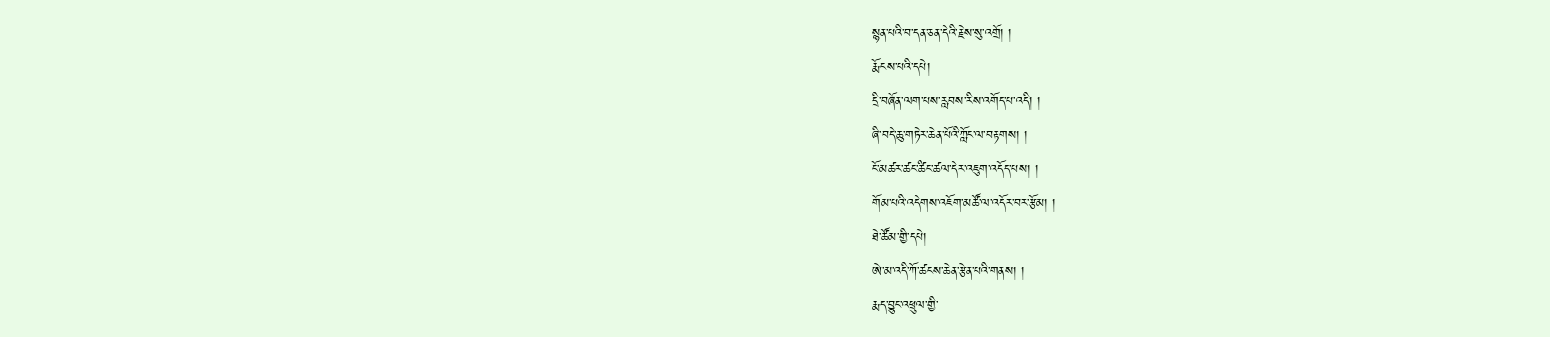སྙན་པའི་བ་དན་ཅན་དེའི་རྗེས་སུ་འགྲོ། །
རྨོངས་པའི་དཔེ།
དྲི་བཞོན་ལག་པས་རླབས་རིས་འགོད་པ་འདི། །
ཞི་བདེ་ཆུ་གཏེར་ཆེན་པོའི་ཀློང་ལ་བརྟགས། །
ངོ་མཚར་ཚང་ཚིང་ཚལ་དེར་འཇུག་འདོད་པས། །
གོམ་པའི་འདེགས་འཇོག་མཚོ་ལ་འདོར་བར་རྩོམ། །
ཐེ་ཚོམ་གྱི་དཔེ།
ཨེ་མ་འདི་ཀོ་ཚངས་ཆེན་རྩེན་པའི་གནས། །
རྨད་བྱུང་འཕྲུལ་གྱི་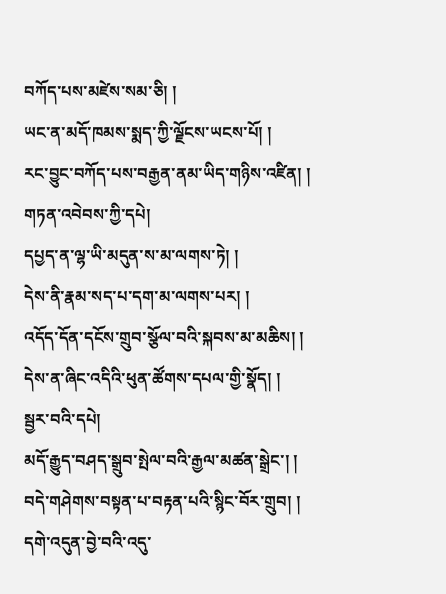བཀོད་པས་མཛེས་སམ་ཅི། །
ཡང་ན་མདོ་ཁམས་སྨད་ཀྱི་ལྗོངས་ཡངས་པོ། །
རང་བྱུང་བཀོད་པས་བརྒྱན་ནམ་ཡིད་གཉིས་འཛིན། །
གཏན་འབེབས་ཀྱི་དཔེ།
དཔྱད་ན་ལྷ་ཡི་མདུན་ས་མ་ལགས་ཏེ། །
དེས་ནི་རྣམ་སད་པ་དག་མ་ལགས་པར། །
འདོད་དོན་དངོས་གྲུབ་སྩོལ་བའི་སྐབས་མ་མཆིས། །
དེས་ན་ཞིང་འདིའི་ཕུན་ཚོགས་དཔལ་གྱི་སྣོད། །
སྦྱར་བའི་དཔེ།
མདོ་རྒྱུད་བཤད་སྒྲུབ་སྤེལ་བའི་རྒྱལ་མཚན་སྒྲེང་། །
བདེ་གཤེགས་བསྟན་པ་བརྟན་པའི་སྙིང་བོར་གྲུབ། །
དགེ་འདུན་བྱེ་བའི་འདུ་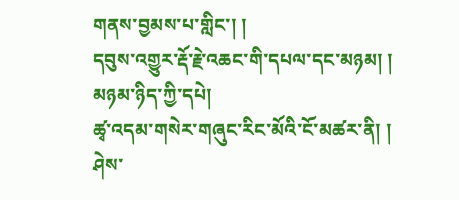གནས་བྱམས་པ་གླིང་། །
དབུས་འགྱུར་རྡོ་རྗེ་འཆང་གི་དཔལ་དང་མཉམ། །
མཉམ་ཉིད་ཀྱི་དཔེ།
ཚྭ་འདམ་གསེར་གཞུང་རིང་མོའི་ངོ་མཚར་ནི། །
ཤེས་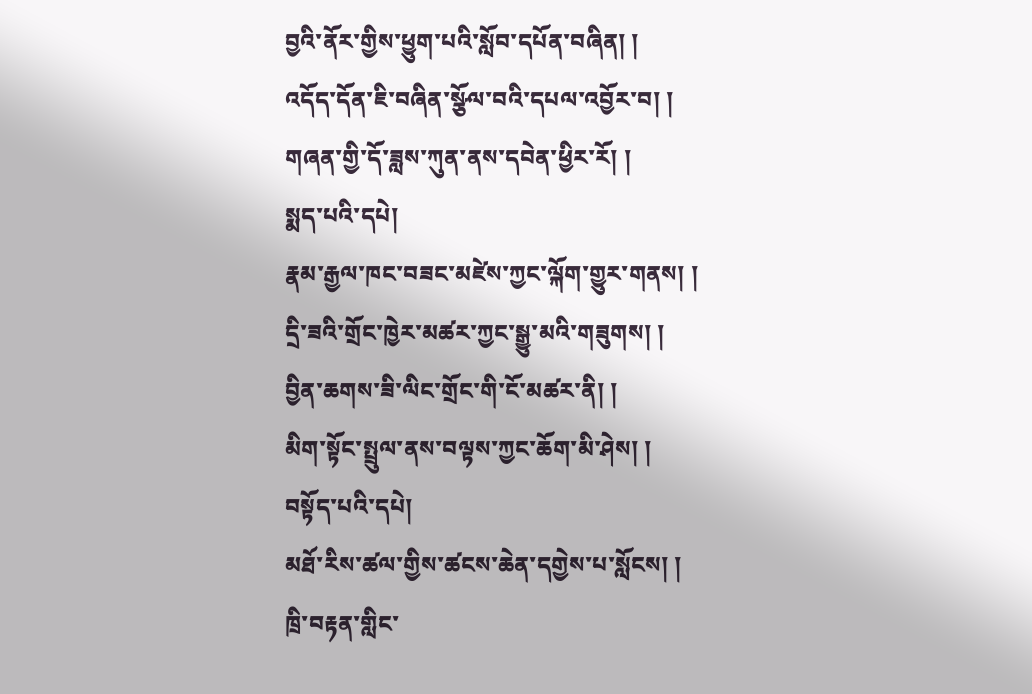བྱའི་ནོར་གྱིས་ཕྱུག་པའི་སློབ་དཔོན་བཞིན། །
འདོད་དོན་ཇི་བཞིན་སྩོལ་བའི་དཔལ་འབྱོར་བ། །
གཞན་གྱི་དོ་ཟླས་ཀུན་ནས་དབེན་ཕྱིར་རོ། །
སྨད་པའི་དཔེ།
རྣམ་རྒྱལ་ཁང་བཟང་མཛེས་ཀྱང་ལྐོག་གྱུར་གནས། །
དྲི་ཟའི་གྲོང་ཁྱེར་མཚར་ཀྱང་སྒྱུ་མའི་གཟུགས། །
བྱིན་ཆགས་ཟི་ལིང་གྲོང་གི་ངོ་མཚར་ནི། །
མིག་སྟོང་སྤྲུལ་ནས་བལྟས་ཀྱང་ཆོག་མི་ཤེས། །
བསྟོད་པའི་དཔེ།
མཐོ་རིས་ཚལ་གྱིས་ཚངས་ཆེན་དགྱེས་པ་སློངས། །
ཁྲི་བརྟན་གླིང་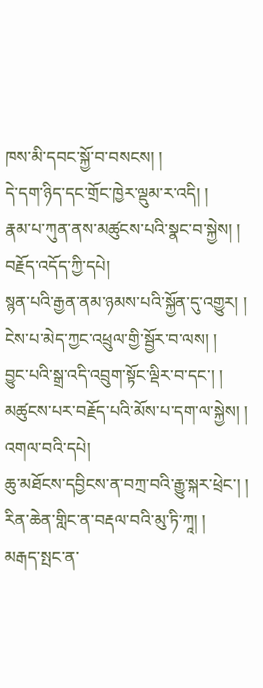ཁས་མི་དབང་སྐྱོ་བ་བསངས། །
དེ་དག་ཉིད་དང་གྲོང་ཁྱེར་ལྡུམ་ར་འདི། །
རྣམ་པ་ཀུན་ནས་མཚུངས་པའི་སྣང་བ་སྐྱེས། །
བརྗོད་འདོད་ཀྱི་དཔེ།
སྙན་པའི་རྒྱན་ནམ་ཉམས་པའི་སྐྱོན་དུ་འགྱུར། །
ངེས་པ་མེད་ཀྱང་འཕྲུལ་གྱི་སྦྱོར་བ་ལས། །
བྱུང་པའི་སྒྲ་འདི་འབྲུག་སྟོང་ལྡིར་བ་དང་། །
མཚུངས་པར་བརྗོད་པའི་མོས་པ་དག་ལ་སྐྱེས། །
འགལ་བའི་དཔེ།
ཆུ་མཐོངས་དབྱིངས་ན་བཀྲ་བའི་རྒྱུ་སྐར་ཕྲེང་། །
རིན་ཆེན་གླིང་ན་བརྡལ་བའི་མུ་ཏི་ཀཱ། །
མརྒད་སྤང་ན་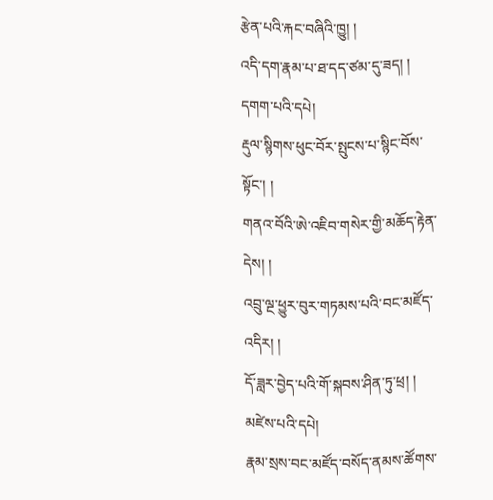རྩེན་པའི་རྐང་བཞིའི་ཁྱུ། །
འདི་དག་རྣམ་པ་ཐ་དད་ཙམ་དུ་ཟད། །
དགག་པའི་དཔེ།
རྡུལ་སྙིགས་ཕུང་བོར་སྤུངས་པ་སྙིང་བོས་སྟོང་། །
གནའ་བོའི་ཨེ་འཇིབ་གསེར་གྱི་མཆོད་རྟེན་དེས། །
འབྲུ་ལྔ་ཕྱུར་བུར་གཏམས་པའི་བང་མཛོད་འདིར། །
དོ་ཟླར་བྱེད་པའི་གོ་སྐབས་ཤིན་ཏུ་ཕྲ། །
མཛེས་པའི་དཔེ།
རྣམ་སྲས་བང་མཛོད་བསོད་ནམས་ཚོགས་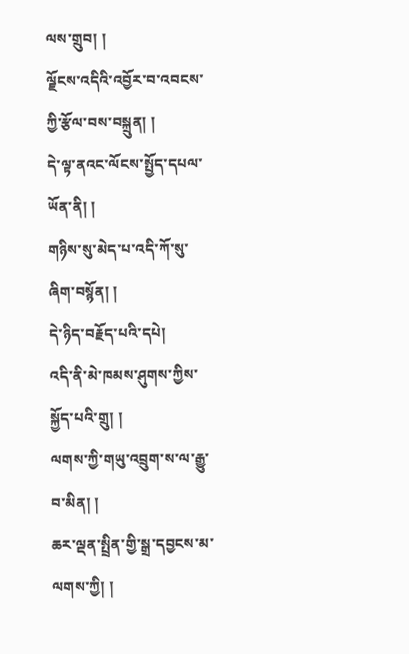ལས་གྲུབ། །
ལྗོངས་འདིའི་འབྱོར་བ་འབངས་ཀྱི་རྩོལ་བས་བསྐྲུན། །
དེ་ལྟ་ནའང་ལོངས་སྤྱོད་དཔལ་ཡོན་ནི། །
གཉིས་སུ་མེད་པ་འདི་ཀོ་སུ་ཞིག་བསྙོན། །
དེ་ཉིད་བརྗོད་པའི་དཔེ།
འདི་ནི་མེ་ཁམས་ཤུགས་ཀྱིས་སྐྱོད་པའི་གྲུ། །
ལགས་ཀྱི་གཡུ་འབྲུག་ས་ལ་རྒྱུ་བ་མིན། །
ཆར་ལྡན་སྤྲིན་གྱི་སྒྲ་དབྱངས་མ་ལགས་ཀྱི། །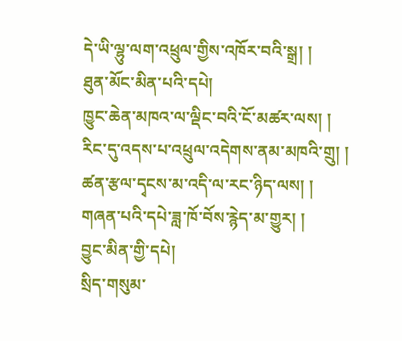དེ་ཡི་ལྷུ་ལག་འཕྲུལ་གྱིས་འཁོར་བའི་སྒྲ། །
ཐུན་མོང་མིན་པའི་དཔེ།
ཁྱུང་ཆེན་མཁའ་ལ་ལྡིང་བའི་ངོ་མཚར་ལས། །
རིང་དུ་འདས་པ་འཕྲུལ་འདེགས་ནམ་མཁའི་གྲུ། །
ཚན་རྩལ་དྭངས་མ་འདི་ལ་རང་ཉིད་ལས། །
གཞན་པའི་དཔེ་ཟླ་ཁོ་བོས་རྙེད་མ་གྱུར། །
བྱུང་མིན་གྱི་དཔེ།
སྲིད་གསུམ་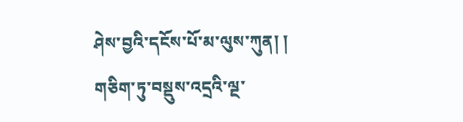ཤེས་བྱའི་དངོས་པོ་མ་ལུས་ཀུན། །
གཅིག་ཏུ་བསྡུས་འདྲའི་ལྔ་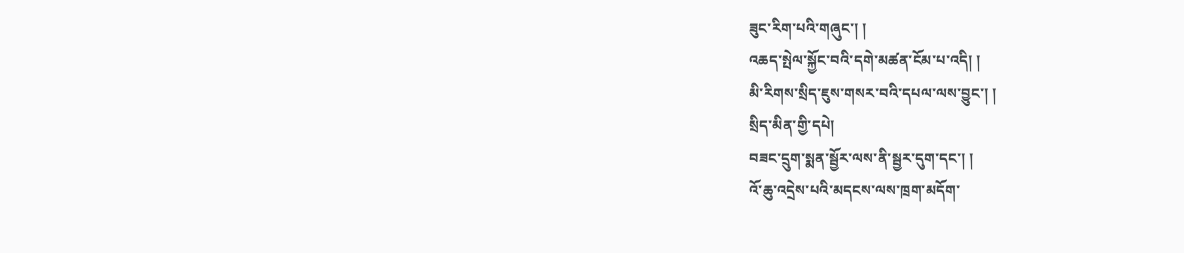ཟུང་རིག་པའི་གཞུང་། །
འཆད་སྤེལ་སྐྱོང་བའི་དགེ་མཚན་ངོམ་པ་འདི། །
མི་རིགས་སྲིད་ཇུས་གསར་བའི་དཔལ་ལས་བྱུང་། །
སྲིད་མིན་གྱི་དཔེ།
བཟང་དྲུག་སྨན་སྦྱོར་ལས་ནི་སྦྱར་དུག་དང་། །
འོ་ཆུ་འདྲེས་པའི་མདངས་ལས་ཁྲག་མདོག་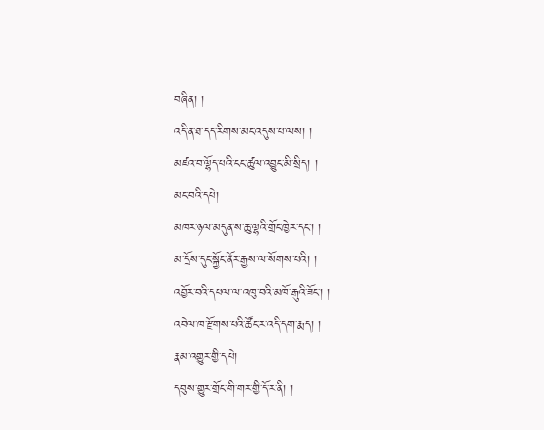བཞིན། །
འདི་ན་ཐ་དད་རིགས་མང་འདུས་པ་ལས། །
མཛའ་བ་ལྷོད་པའི་ངང་ཚུལ་འབྱུང་མི་སྲིད། །
མང་བའི་དཔེ།
མཁར་ཉལ་མདུན་ས་ཆུ་ལྷའི་གྲོང་ཁྱེར་དང་། །
མ་དྲོས་དུང་སྐྱོང་ནོར་རྒྱས་ལ་སོགས་པའི། །
འབྱོར་བའི་དཔལ་ལ་འཁུ་བའི་མཁོ་རྒུའི་ཟོང་། །
འབེལ་ཁ་རྫོགས་པའི་ཚོང་ར་འདི་དག་རྨད། །
རྣམ་འགྱུར་གྱི་དཔེ།
དབུས་གྱུར་གྲོང་གི་གར་གྱི་དོ་ར་ནི། །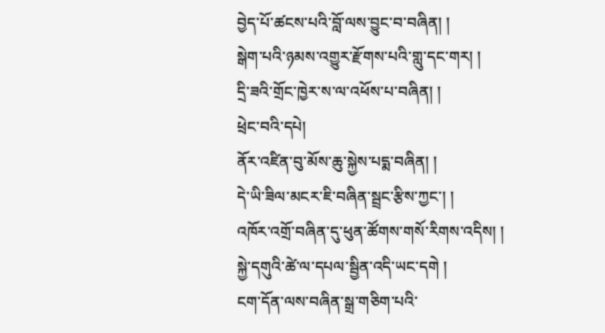བྱེད་པོ་ཚངས་པའི་བློ་ལས་བྱུང་བ་བཞིན། །
སྒེག་པའི་ཉམས་འགྱུར་རྫོགས་པའི་གླུ་དང་གར། །
དྲི་ཟའི་གྲོང་ཁྱེར་ས་ལ་འཕོས་པ་བཞིན། །
ཕྲེང་བའི་དཔེ།
ནོར་འཛིན་བུ་མོས་ཆུ་སྐྱེས་པདྨ་བཞིན། །
དེ་ཡི་ཟིལ་མངར་ཇི་བཞིན་སྦྲང་རྩིས་ཀྱང་། །
འཁོར་འགྲོ་བཞིན་དུ་ཕུན་ཚོགས་གསོ་རིགས་འདིས། །
སྐྱེ་དགུའི་ཚེ་ལ་དཔལ་སྦྱིན་འདི་ཡང་དགེ །
ངག་དོན་ལས་བཞིན་སྒྲ་གཅིག་པའི་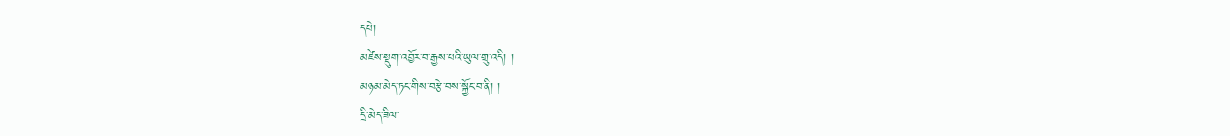དཔེ།
མཛེས་སྡུག་འབྱོར་བ་རྒྱས་པའི་ཡུལ་གྲུ་འདི། །
མཉམ་མེད་ཏང་གིས་བརྩེ་བས་སྐྱོང་བ་ནི། །
དྲི་མེད་ཟིལ་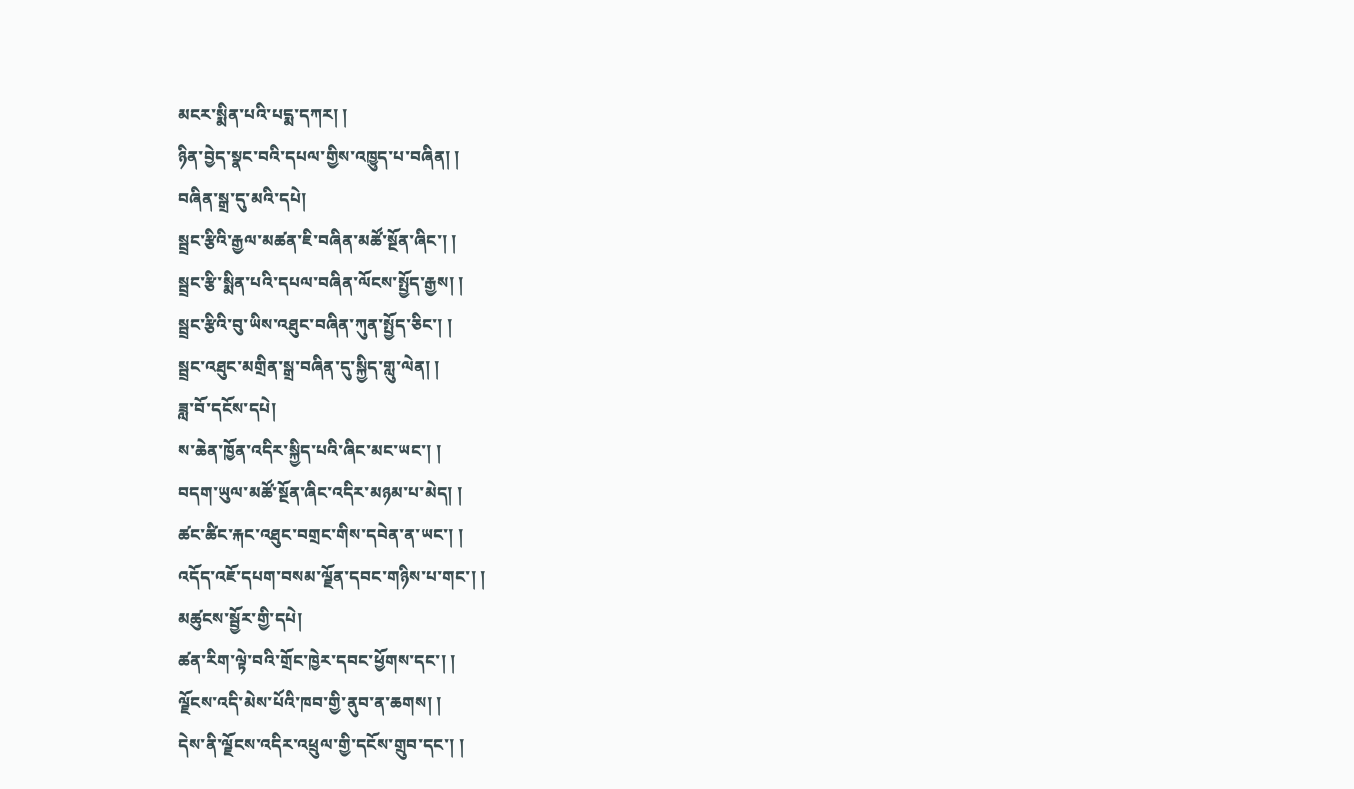མངར་སྨིན་པའི་པདྨ་དཀར། །
ཉིན་བྱེད་སྣང་བའི་དཔལ་གྱིས་འཁྱུད་པ་བཞིན། །
བཞིན་སྒྲ་དུ་མའི་དཔེ།
སྦྲང་རྩིའི་རྒྱལ་མཚན་ཇི་བཞིན་མཚོ་སྔོན་ཞིང་། །
སྦྲང་རྩི་སྨིན་པའི་དཔལ་བཞིན་ལོངས་སྤྱོད་རྒྱས། །
སྦྲང་རྩིའི་བུ་ཡིས་འཐུང་བཞིན་ཀུན་སྤྱོད་ཅིང་། །
སྦྲང་འཐུང་མགྲིན་སྒྲ་བཞིན་དུ་སྐྱིད་གླུ་ལེན། །
ཟླ་བོ་དངོས་དཔེ།
ས་ཆེན་ཁྱོན་འདིར་སྐྱིད་པའི་ཞིང་མང་ཡང་། །
བདག་ཡུལ་མཚོ་སྔོན་ཞིང་འདིར་མཉམ་པ་མེད། །
ཚང་ཚིང་རྐང་འཐུང་བགྲང་གིས་དབེན་ན་ཡང་། །
འདོད་འཇོ་དཔག་བསམ་ལྗོན་དབང་གཉིས་པ་གང་། །
མཚུངས་སྦྱོར་གྱི་དཔེ།
ཚན་རིག་ལྟེ་བའི་གྲོང་ཁྱེར་དབང་ཕྱོགས་དང་། །
ལྗོངས་འདི་མེས་པོའི་ཁབ་གྱི་ནུབ་ན་ཆགས། །
དེས་ནི་ལྗོངས་འདིར་འཕྲུལ་གྱི་དངོས་གྲུབ་དང་། །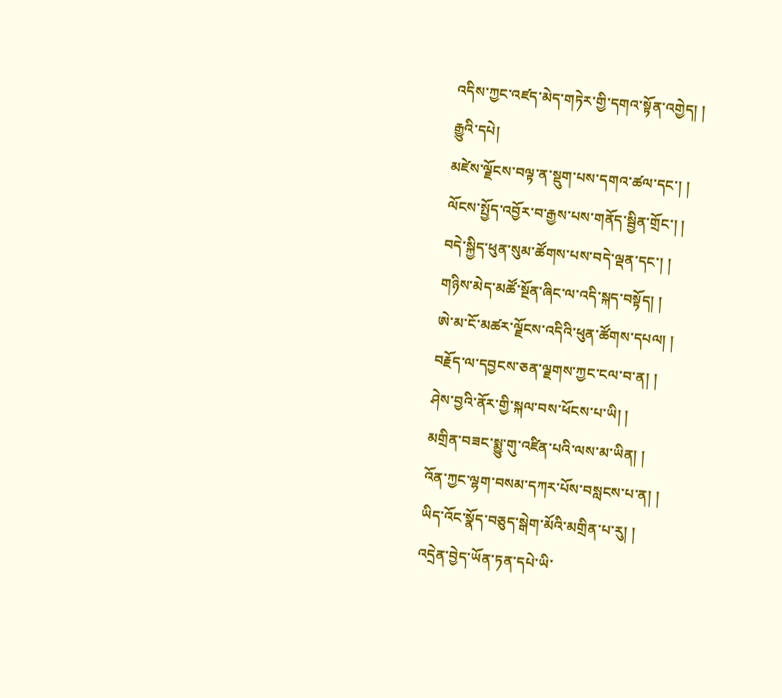འདིས་ཀྱང་འཛད་མེད་གཏེར་གྱི་དགའ་སྟོན་འགྱེད། །
རྒྱུའི་དཔེ།
མཛེས་ལྗོངས་བལྟ་ན་སྡུག་པས་དགའ་ཚལ་དང་། །
ལོངས་སྤྱོད་འབྱོར་བ་རྒྱས་པས་གནོད་སྦྱིན་གྲོང་། །
བདེ་སྐྱིད་ཕུན་སུམ་ཚོགས་པས་བདེ་ལྡན་དང་། །
གཉིས་མེད་མཚོ་སྔོན་ཞིང་ལ་འདི་སྐད་བསྟོད། །
ཨེ་མ་ངོ་མཚར་ལྗོངས་འདིའི་ཕུན་ཚོགས་དཔལ། །
བརྗོད་ལ་དབྱངས་ཅན་ལྗགས་ཀྱང་ངལ་བ་ན། །
ཤེས་བྱའི་ནོར་གྱི་སྐལ་བས་ཕོངས་པ་ཡི། །
མགྲིན་བཟང་སྨྱུ་གུ་འཛིན་པའི་ལས་མ་ཡིན། །
འོན་ཀྱང་ལྷག་བསམ་དཀར་པོས་བསླངས་པ་ན། །
ཡིད་འོང་སྣོད་བཅུད་སྒེག་མོའི་མགྲིན་པ་རུ། །
འདྲེན་བྱེད་ཡོན་ཏན་དཔེ་ཡི་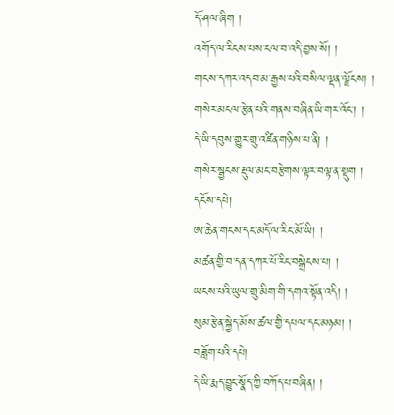དོ་ཤལ་ཞིག །
འགོད་ལ་རིངས་པས་ངལ་བ་འདི་བྱས་སོ། །
གངས་དཀར་འདབ་མ་རྒྱས་པའི་བསིལ་ལྡན་ལྗོངས། །
གསེར་མངལ་རྩེན་པའི་གནས་བཞིན་ཡི་གར་འོང་། །
དེ་ཡི་དབུས་གྱུར་གྲུ་འཛིན་གཉིས་པ་ནི། །
གསེར་སྦྱངས་རྡུལ་མང་བརྩེགས་ལྟར་བལྟ་ན་སྡུག །
དངོས་དཔེ།
ཨ་ཆེན་གངས་དང་མདོ་ལ་རིང་མོ་ཡི། །
མཚན་གྱི་བ་དན་དཀར་པོ་རིང་བསྒྲེངས་པ། །
ཡངས་པའི་ཡུལ་གྲུ་མིག་གི་དགའ་སྟོན་འདི། །
སུམ་རྩེན་སྐྱེད་མོས་ཚལ་གྱི་དཔལ་དང་མཉམ། །
བཟློག་པའི་དཔེ།
དེ་ཡི་རྨད་བྱུང་སྣོད་ཀྱི་བཀོད་པ་བཞིན། །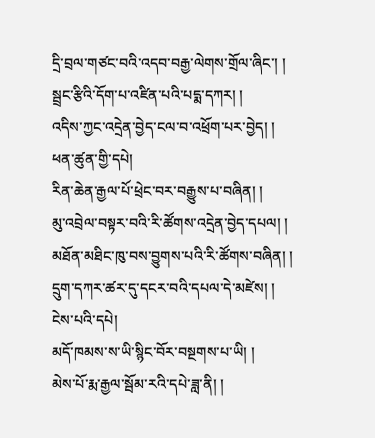དྲི་བྲལ་གཙང་བའི་འདབ་བརྒྱ་ལེགས་གྲོལ་ཞིང་། །
སྦྲང་རྩིའི་དོག་པ་འཛིན་པའི་པདྨ་དཀར། །
འདིས་ཀྱང་འདྲེན་བྱེད་ངལ་བ་འཕྲོག་པར་བྱེད། །
ཕན་ཚུན་གྱི་དཔེ།
རིན་ཆེན་རྒྱལ་པོ་ཕྲེང་བར་བརྒྱུས་པ་བཞིན། །
མུ་འབྲེལ་བསྟར་བའི་རི་ཚོགས་འདྲེན་བྱེད་དཔལ། །
མཐོན་མཐིང་ཁུ་བས་བྱུགས་པའི་རི་ཚོགས་བཞིན། །
དྲུག་དཀར་ཚར་དུ་དངར་བའི་དཔལ་དེ་མཛེས། །
ངེས་པའི་དཔེ།
མདོ་ཁམས་ས་ཡི་སྙིང་བོར་བསྔགས་པ་ཡི། །
མེས་པོ་རྨ་རྒྱལ་སྦོམ་རའི་དཔེ་ཟླ་ནི། །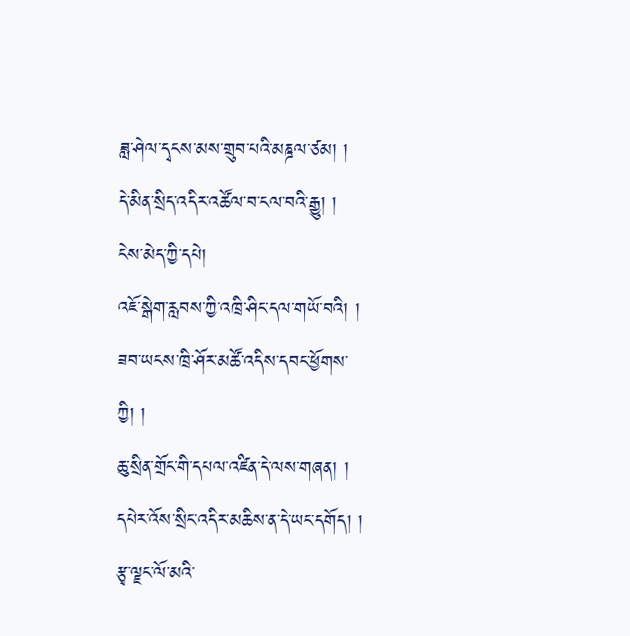ཟླ་ཤེལ་དྭངས་མས་གྲུབ་པའི་མཎྜལ་ཙམ། །
དེ་མིན་སྲིད་འདིར་འཚོལ་བ་ངལ་བའི་རྒྱུ། །
ངེས་མེད་ཀྱི་དཔེ།
འཇོ་སྒེག་རླབས་ཀྱི་འཁྲི་ཤིང་དལ་གཡོ་བའི། །
ཟབ་ཡངས་ཁྲི་ཤོར་མཚོ་འདིས་དབང་ཕྱོགས་ཀྱི། །
ཆུ་སྲིན་གྲོང་གི་དཔལ་འཛིན་དེ་ལས་གཞན། །
དཔེར་འོས་སྲིང་འདིར་མཆིས་ན་དེ་ཡང་དགོད། །
རྩྭ་ལྗང་ལོ་མའི་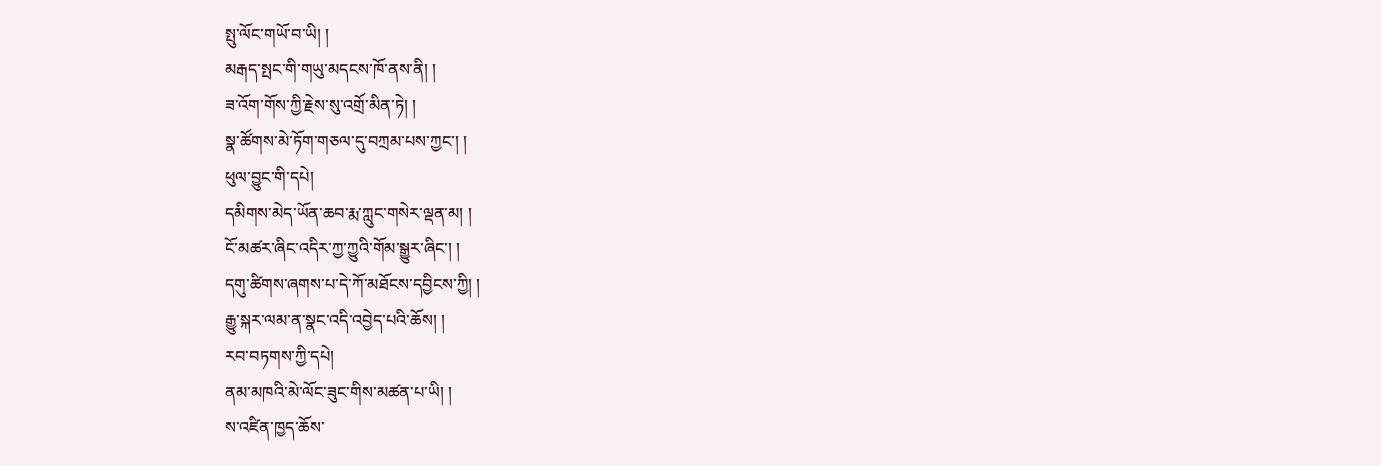སྤུ་ལོང་གཡོ་བ་ཡི། །
མརྒད་སྤང་གི་གཡུ་མདངས་ཁོ་ནས་ནི། །
ཟ་འོག་གོས་ཀྱི་རྗེས་སུ་འགྲོ་མིན་ཏེ། །
སྣ་ཚོགས་མེ་ཏོག་གཅལ་དུ་བཀྲམ་པས་ཀྱང་། །
ཕུལ་བྱུང་གི་དཔེ།
དམིགས་མེད་ཡོན་ཆབ་རྨ་ཀླུང་གསེར་ལྡན་མ། །
ངོ་མཚར་ཞིང་འདིར་ཀྱ་ཀྱུའི་གོམ་སྒྱུར་ཞིང་། །
དགུ་ཚིགས་ཞགས་པ་དེ་ཀོ་མཐོངས་དབྱིངས་ཀྱི། །
རྒྱུ་སྐར་ལམ་ན་སྣང་འདི་འབྱེད་པའི་ཆོས། །
རབ་བཏགས་ཀྱི་དཔེ།
ནམ་མཁའི་མེ་ལོང་ཟུང་གིས་མཚན་པ་ཡི། །
ས་འཛིན་ཁྱད་ཆོས་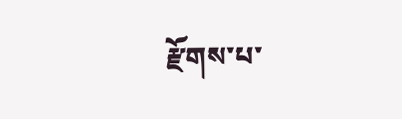རྫོགས་པ་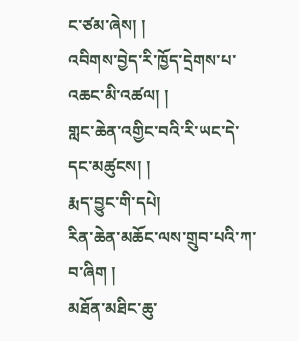ང་ཙམ་ཞེས། །
འབིགས་བྱེད་རི་ཁྱོད་དྲེགས་པ་འཆང་མི་འཚལ། །
གླང་ཆེན་འགྱིང་བའི་རི་ཡང་དེ་དང་མཚུངས། །
རྨད་བྱུང་གི་དཔེ།
རིན་ཆེན་མཆོང་ལས་གྲུབ་པའི་ཀ་བ་ཞིག །
མཐོན་མཐིང་ཆུ་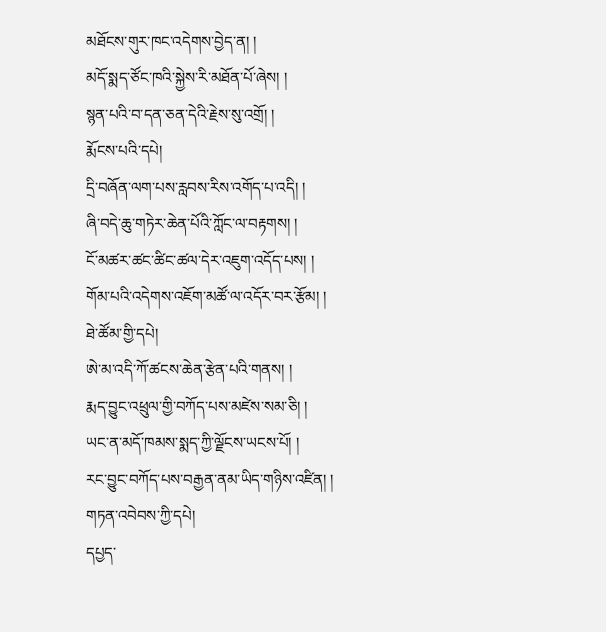མཐོངས་གུར་ཁང་འདེགས་བྱེད་ན། །
མདོ་སྨད་ཙོང་ཁའི་སྐྱེས་རི་མཐོན་པོ་ཞེས། །
སྙན་པའི་བ་དན་ཅན་དེའི་རྗེས་སུ་འགྲོ། །
རྨོངས་པའི་དཔེ།
དྲི་བཞོན་ལག་པས་རླབས་རིས་འགོད་པ་འདི། །
ཞི་བདེ་ཆུ་གཏེར་ཆེན་པོའི་ཀློང་ལ་བརྟགས། །
ངོ་མཚར་ཚང་ཚིང་ཚལ་དེར་འཇུག་འདོད་པས། །
གོམ་པའི་འདེགས་འཇོག་མཚོ་ལ་འདོར་བར་རྩོམ། །
ཐེ་ཚོམ་གྱི་དཔེ།
ཨེ་མ་འདི་ཀོ་ཚངས་ཆེན་རྩེན་པའི་གནས། །
རྨད་བྱུང་འཕྲུལ་གྱི་བཀོད་པས་མཛེས་སམ་ཅི། །
ཡང་ན་མདོ་ཁམས་སྨད་ཀྱི་ལྗོངས་ཡངས་པོ། །
རང་བྱུང་བཀོད་པས་བརྒྱན་ནམ་ཡིད་གཉིས་འཛིན། །
གཏན་འབེབས་ཀྱི་དཔེ།
དཔྱད་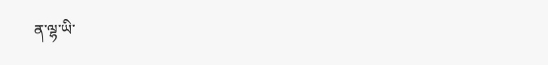ན་ལྷ་ཡི་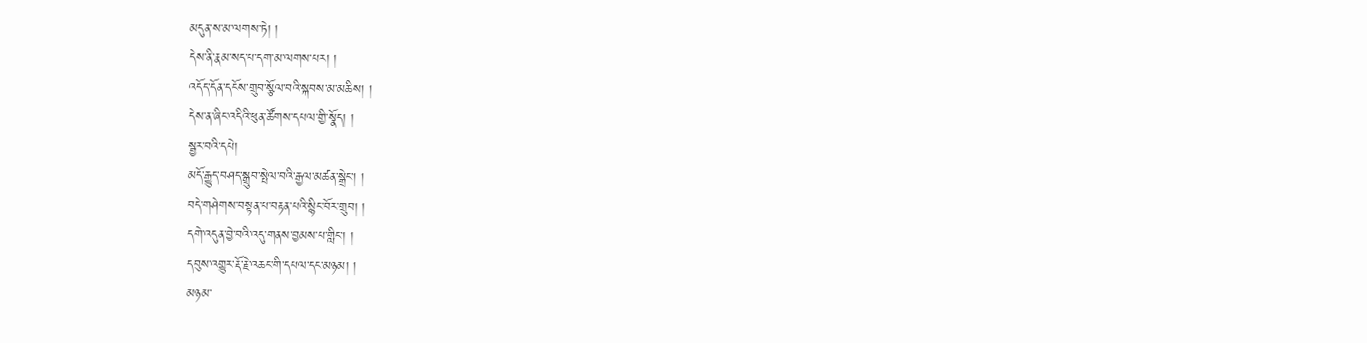མདུན་ས་མ་ལགས་ཏེ། །
དེས་ནི་རྣམ་སད་པ་དག་མ་ལགས་པར། །
འདོད་དོན་དངོས་གྲུབ་སྩོལ་བའི་སྐབས་མ་མཆིས། །
དེས་ན་ཞིང་འདིའི་ཕུན་ཚོགས་དཔལ་གྱི་སྣོད། །
སྦྱར་བའི་དཔེ།
མདོ་རྒྱུད་བཤད་སྒྲུབ་སྤེལ་བའི་རྒྱལ་མཚན་སྒྲེང་། །
བདེ་གཤེགས་བསྟན་པ་བརྟན་པའི་སྙིང་བོར་གྲུབ། །
དགེ་འདུན་བྱེ་བའི་འདུ་གནས་བྱམས་པ་གླིང་། །
དབུས་འགྱུར་རྡོ་རྗེ་འཆང་གི་དཔལ་དང་མཉམ། །
མཉམ་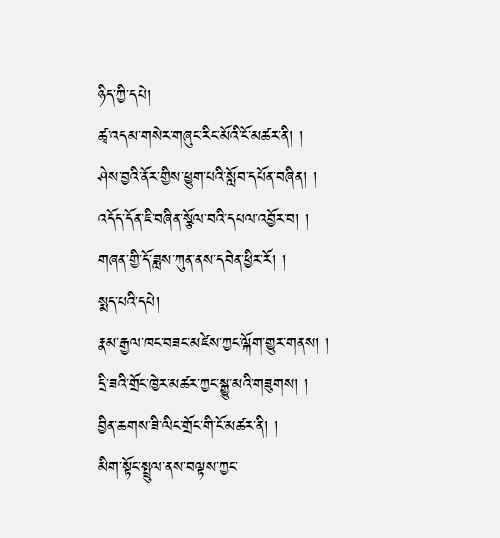ཉིད་ཀྱི་དཔེ།
ཚྭ་འདམ་གསེར་གཞུང་རིང་མོའི་ངོ་མཚར་ནི། །
ཤེས་བྱའི་ནོར་གྱིས་ཕྱུག་པའི་སློབ་དཔོན་བཞིན། །
འདོད་དོན་ཇི་བཞིན་སྩོལ་བའི་དཔལ་འབྱོར་བ། །
གཞན་གྱི་དོ་ཟླས་ཀུན་ནས་དབེན་ཕྱིར་རོ། །
སྨད་པའི་དཔེ།
རྣམ་རྒྱལ་ཁང་བཟང་མཛེས་ཀྱང་ལྐོག་གྱུར་གནས། །
དྲི་ཟའི་གྲོང་ཁྱེར་མཚར་ཀྱང་སྒྱུ་མའི་གཟུགས། །
བྱིན་ཆགས་ཟི་ལིང་གྲོང་གི་ངོ་མཚར་ནི། །
མིག་སྟོང་སྤྲུལ་ནས་བལྟས་ཀྱང་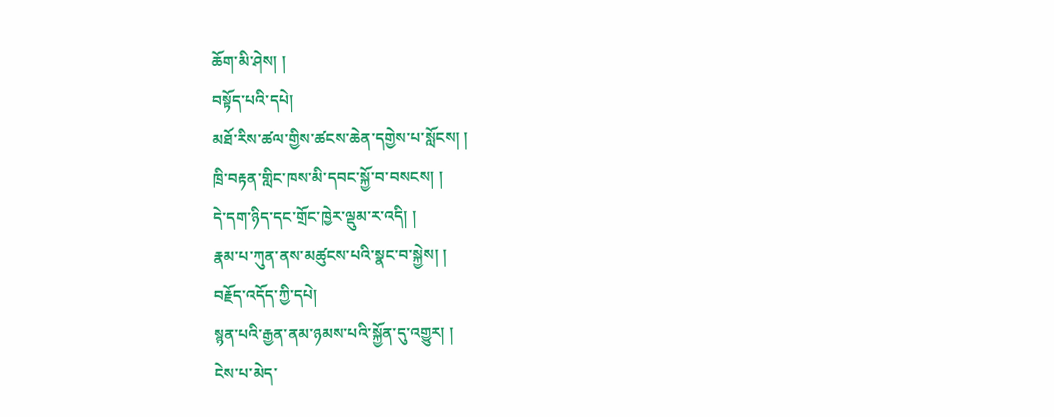ཆོག་མི་ཤེས། །
བསྟོད་པའི་དཔེ།
མཐོ་རིས་ཚལ་གྱིས་ཚངས་ཆེན་དགྱེས་པ་སློངས། །
ཁྲི་བརྟན་གླིང་ཁས་མི་དབང་སྐྱོ་བ་བསངས། །
དེ་དག་ཉིད་དང་གྲོང་ཁྱེར་ལྡུམ་ར་འདི། །
རྣམ་པ་ཀུན་ནས་མཚུངས་པའི་སྣང་བ་སྐྱེས། །
བརྗོད་འདོད་ཀྱི་དཔེ།
སྙན་པའི་རྒྱན་ནམ་ཉམས་པའི་སྐྱོན་དུ་འགྱུར། །
ངེས་པ་མེད་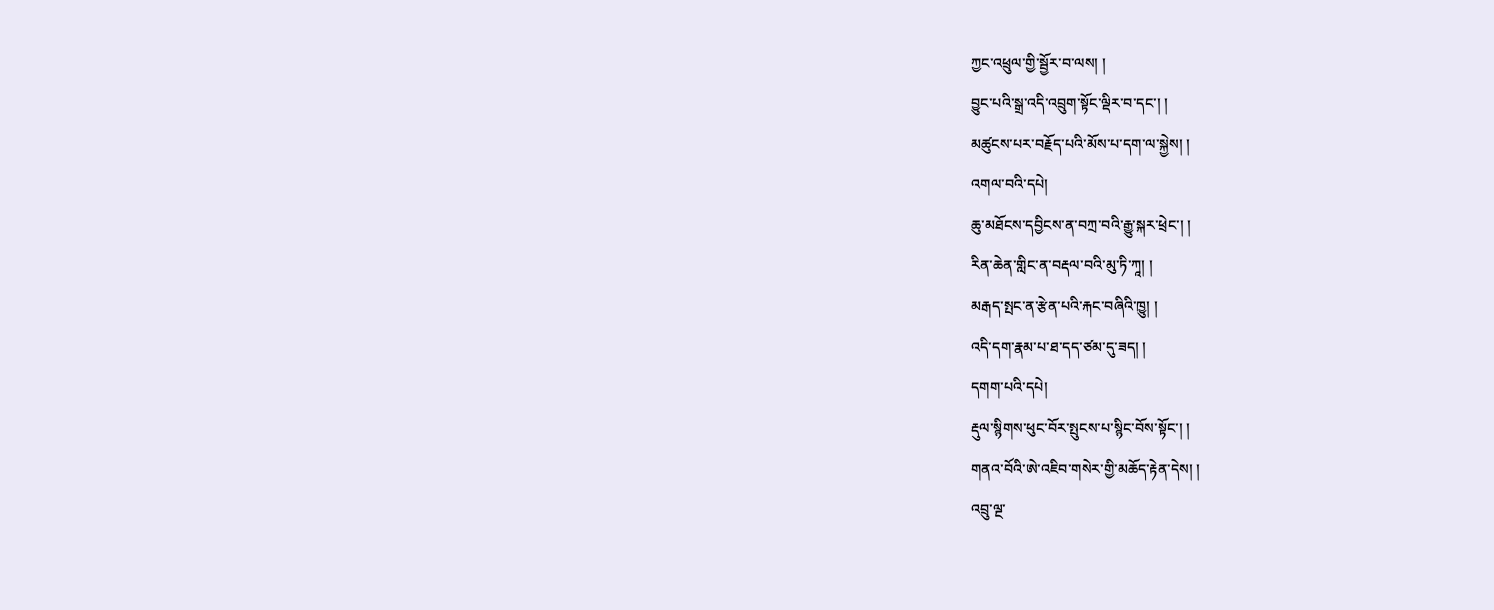ཀྱང་འཕྲུལ་གྱི་སྦྱོར་བ་ལས། །
བྱུང་པའི་སྒྲ་འདི་འབྲུག་སྟོང་ལྡིར་བ་དང་། །
མཚུངས་པར་བརྗོད་པའི་མོས་པ་དག་ལ་སྐྱེས། །
འགལ་བའི་དཔེ།
ཆུ་མཐོངས་དབྱིངས་ན་བཀྲ་བའི་རྒྱུ་སྐར་ཕྲེང་། །
རིན་ཆེན་གླིང་ན་བརྡལ་བའི་མུ་ཏི་ཀཱ། །
མརྒད་སྤང་ན་རྩེན་པའི་རྐང་བཞིའི་ཁྱུ། །
འདི་དག་རྣམ་པ་ཐ་དད་ཙམ་དུ་ཟད། །
དགག་པའི་དཔེ།
རྡུལ་སྙིགས་ཕུང་བོར་སྤུངས་པ་སྙིང་བོས་སྟོང་། །
གནའ་བོའི་ཨེ་འཇིབ་གསེར་གྱི་མཆོད་རྟེན་དེས། །
འབྲུ་ལྔ་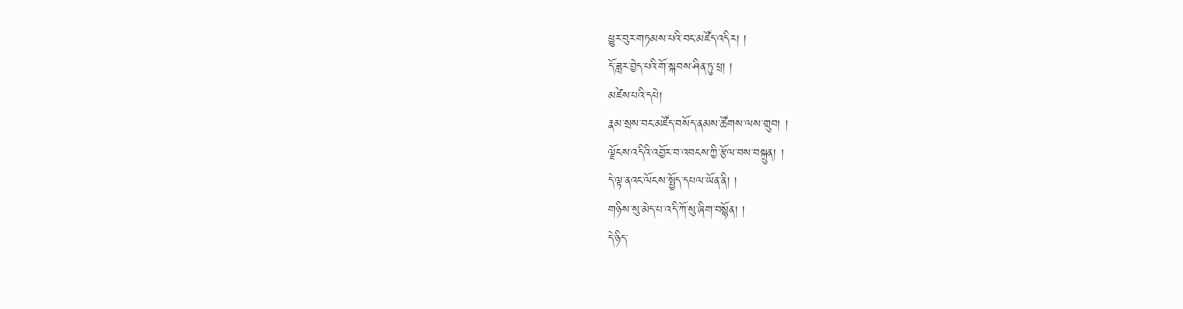ཕྱུར་བུར་གཏམས་པའི་བང་མཛོད་འདིར། །
དོ་ཟླར་བྱེད་པའི་གོ་སྐབས་ཤིན་ཏུ་ཕྲ། །
མཛེས་པའི་དཔེ།
རྣམ་སྲས་བང་མཛོད་བསོད་ནམས་ཚོགས་ལས་གྲུབ། །
ལྗོངས་འདིའི་འབྱོར་བ་འབངས་ཀྱི་རྩོལ་བས་བསྐྲུན། །
དེ་ལྟ་ནའང་ལོངས་སྤྱོད་དཔལ་ཡོན་ནི། །
གཉིས་སུ་མེད་པ་འདི་ཀོ་སུ་ཞིག་བསྙོན། །
དེ་ཉིད་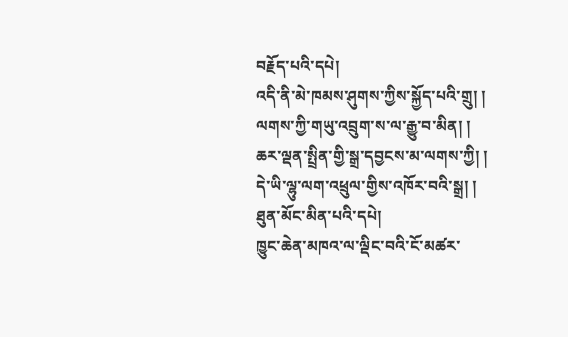བརྗོད་པའི་དཔེ།
འདི་ནི་མེ་ཁམས་ཤུགས་ཀྱིས་སྐྱོད་པའི་གྲུ། །
ལགས་ཀྱི་གཡུ་འབྲུག་ས་ལ་རྒྱུ་བ་མིན། །
ཆར་ལྡན་སྤྲིན་གྱི་སྒྲ་དབྱངས་མ་ལགས་ཀྱི། །
དེ་ཡི་ལྷུ་ལག་འཕྲུལ་གྱིས་འཁོར་བའི་སྒྲ། །
ཐུན་མོང་མིན་པའི་དཔེ།
ཁྱུང་ཆེན་མཁའ་ལ་ལྡིང་བའི་ངོ་མཚར་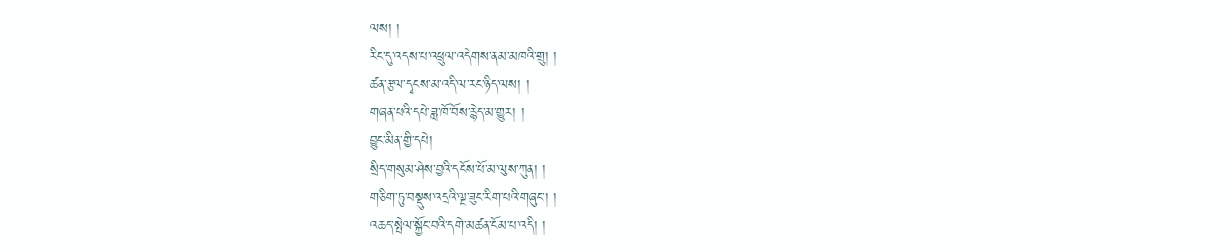ལས། །
རིང་དུ་འདས་པ་འཕྲུལ་འདེགས་ནམ་མཁའི་གྲུ། །
ཚན་རྩལ་དྭངས་མ་འདི་ལ་རང་ཉིད་ལས། །
གཞན་པའི་དཔེ་ཟླ་ཁོ་བོས་རྙེད་མ་གྱུར། །
བྱུང་མིན་གྱི་དཔེ།
སྲིད་གསུམ་ཤེས་བྱའི་དངོས་པོ་མ་ལུས་ཀུན། །
གཅིག་ཏུ་བསྡུས་འདྲའི་ལྔ་ཟུང་རིག་པའི་གཞུང་། །
འཆད་སྤེལ་སྐྱོང་བའི་དགེ་མཚན་ངོམ་པ་འདི། །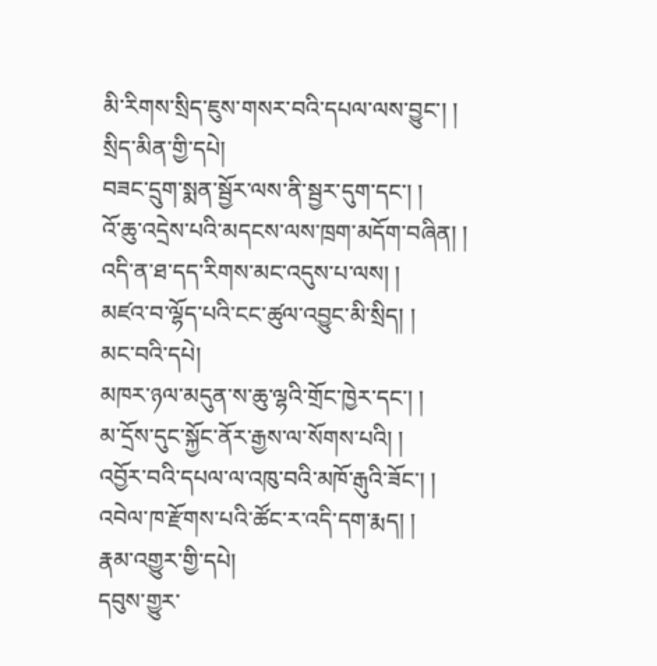མི་རིགས་སྲིད་ཇུས་གསར་བའི་དཔལ་ལས་བྱུང་། །
སྲིད་མིན་གྱི་དཔེ།
བཟང་དྲུག་སྨན་སྦྱོར་ལས་ནི་སྦྱར་དུག་དང་། །
འོ་ཆུ་འདྲེས་པའི་མདངས་ལས་ཁྲག་མདོག་བཞིན། །
འདི་ན་ཐ་དད་རིགས་མང་འདུས་པ་ལས། །
མཛའ་བ་ལྷོད་པའི་ངང་ཚུལ་འབྱུང་མི་སྲིད། །
མང་བའི་དཔེ།
མཁར་ཉལ་མདུན་ས་ཆུ་ལྷའི་གྲོང་ཁྱེར་དང་། །
མ་དྲོས་དུང་སྐྱོང་ནོར་རྒྱས་ལ་སོགས་པའི། །
འབྱོར་བའི་དཔལ་ལ་འཁུ་བའི་མཁོ་རྒུའི་ཟོང་། །
འབེལ་ཁ་རྫོགས་པའི་ཚོང་ར་འདི་དག་རྨད། །
རྣམ་འགྱུར་གྱི་དཔེ།
དབུས་གྱུར་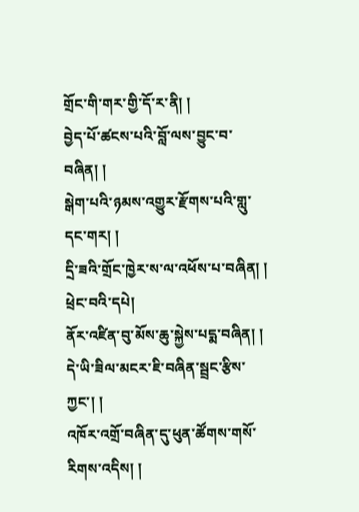གྲོང་གི་གར་གྱི་དོ་ར་ནི། །
བྱེད་པོ་ཚངས་པའི་བློ་ལས་བྱུང་བ་བཞིན། །
སྒེག་པའི་ཉམས་འགྱུར་རྫོགས་པའི་གླུ་དང་གར། །
དྲི་ཟའི་གྲོང་ཁྱེར་ས་ལ་འཕོས་པ་བཞིན། །
ཕྲེང་བའི་དཔེ།
ནོར་འཛིན་བུ་མོས་ཆུ་སྐྱེས་པདྨ་བཞིན། །
དེ་ཡི་ཟིལ་མངར་ཇི་བཞིན་སྦྲང་རྩིས་ཀྱང་། །
འཁོར་འགྲོ་བཞིན་དུ་ཕུན་ཚོགས་གསོ་རིགས་འདིས། །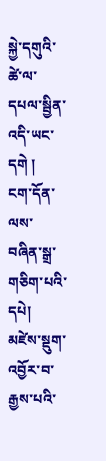སྐྱེ་དགུའི་ཚེ་ལ་དཔལ་སྦྱིན་འདི་ཡང་དགེ །
ངག་དོན་ལས་བཞིན་སྒྲ་གཅིག་པའི་དཔེ།
མཛེས་སྡུག་འབྱོར་བ་རྒྱས་པའི་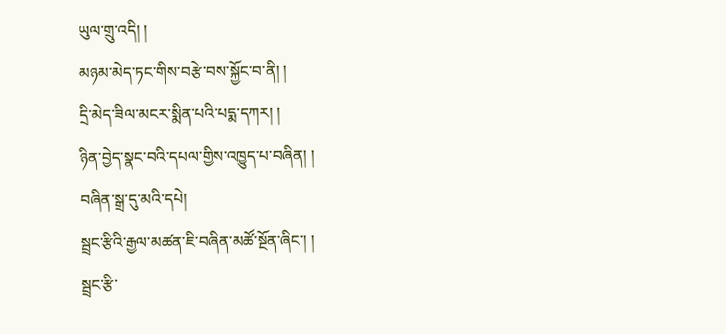ཡུལ་གྲུ་འདི། །
མཉམ་མེད་ཏང་གིས་བརྩེ་བས་སྐྱོང་བ་ནི། །
དྲི་མེད་ཟིལ་མངར་སྨིན་པའི་པདྨ་དཀར། །
ཉིན་བྱེད་སྣང་བའི་དཔལ་གྱིས་འཁྱུད་པ་བཞིན། །
བཞིན་སྒྲ་དུ་མའི་དཔེ།
སྦྲང་རྩིའི་རྒྱལ་མཚན་ཇི་བཞིན་མཚོ་སྔོན་ཞིང་། །
སྦྲང་རྩི་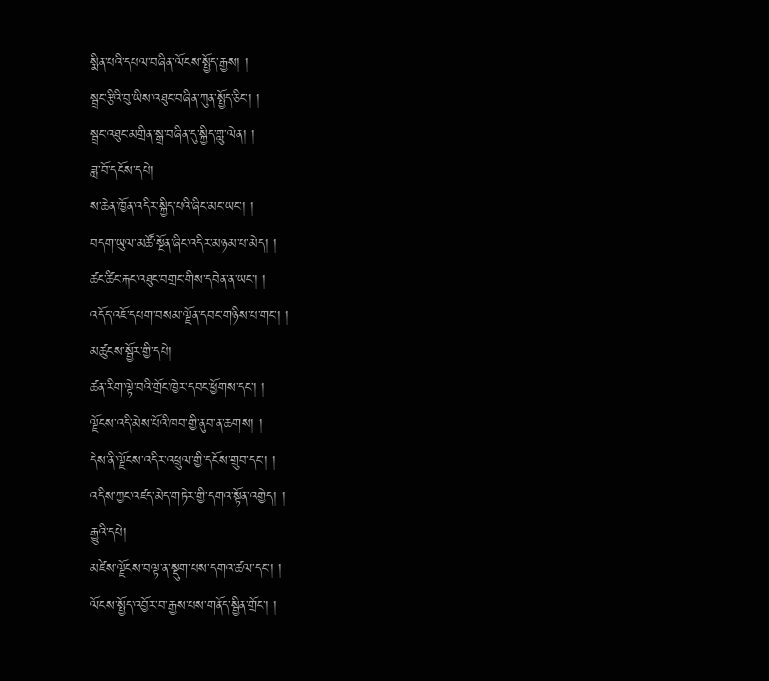སྨིན་པའི་དཔལ་བཞིན་ལོངས་སྤྱོད་རྒྱས། །
སྦྲང་རྩིའི་བུ་ཡིས་འཐུང་བཞིན་ཀུན་སྤྱོད་ཅིང་། །
སྦྲང་འཐུང་མགྲིན་སྒྲ་བཞིན་དུ་སྐྱིད་གླུ་ལེན། །
ཟླ་བོ་དངོས་དཔེ།
ས་ཆེན་ཁྱོན་འདིར་སྐྱིད་པའི་ཞིང་མང་ཡང་། །
བདག་ཡུལ་མཚོ་སྔོན་ཞིང་འདིར་མཉམ་པ་མེད། །
ཚང་ཚིང་རྐང་འཐུང་བགྲང་གིས་དབེན་ན་ཡང་། །
འདོད་འཇོ་དཔག་བསམ་ལྗོན་དབང་གཉིས་པ་གང་། །
མཚུངས་སྦྱོར་གྱི་དཔེ།
ཚན་རིག་ལྟེ་བའི་གྲོང་ཁྱེར་དབང་ཕྱོགས་དང་། །
ལྗོངས་འདི་མེས་པོའི་ཁབ་གྱི་ནུབ་ན་ཆགས། །
དེས་ནི་ལྗོངས་འདིར་འཕྲུལ་གྱི་དངོས་གྲུབ་དང་། །
འདིས་ཀྱང་འཛད་མེད་གཏེར་གྱི་དགའ་སྟོན་འགྱེད། །
རྒྱུའི་དཔེ།
མཛེས་ལྗོངས་བལྟ་ན་སྡུག་པས་དགའ་ཚལ་དང་། །
ལོངས་སྤྱོད་འབྱོར་བ་རྒྱས་པས་གནོད་སྦྱིན་གྲོང་། །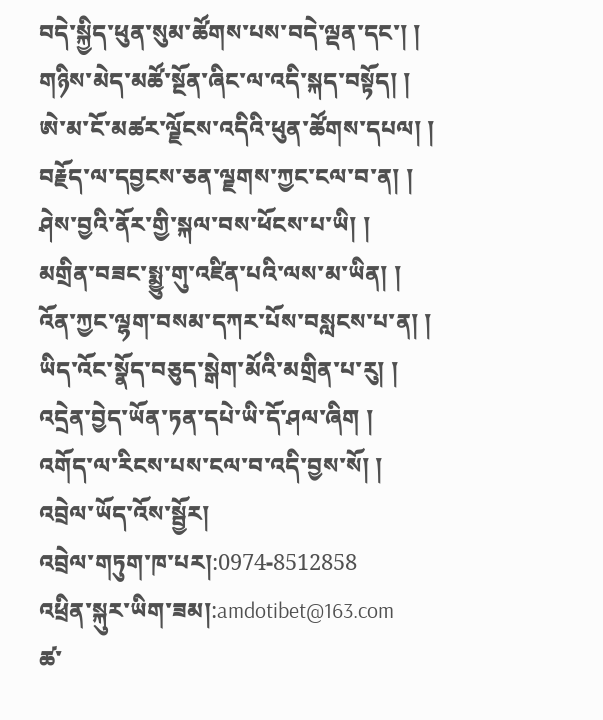བདེ་སྐྱིད་ཕུན་སུམ་ཚོགས་པས་བདེ་ལྡན་དང་། །
གཉིས་མེད་མཚོ་སྔོན་ཞིང་ལ་འདི་སྐད་བསྟོད། །
ཨེ་མ་ངོ་མཚར་ལྗོངས་འདིའི་ཕུན་ཚོགས་དཔལ། །
བརྗོད་ལ་དབྱངས་ཅན་ལྗགས་ཀྱང་ངལ་བ་ན། །
ཤེས་བྱའི་ནོར་གྱི་སྐལ་བས་ཕོངས་པ་ཡི། །
མགྲིན་བཟང་སྨྱུ་གུ་འཛིན་པའི་ལས་མ་ཡིན། །
འོན་ཀྱང་ལྷག་བསམ་དཀར་པོས་བསླངས་པ་ན། །
ཡིད་འོང་སྣོད་བཅུད་སྒེག་མོའི་མགྲིན་པ་རུ། །
འདྲེན་བྱེད་ཡོན་ཏན་དཔེ་ཡི་དོ་ཤལ་ཞིག །
འགོད་ལ་རིངས་པས་ངལ་བ་འདི་བྱས་སོ། །
འབྲེལ་ཡོད་འོས་སྦྱོར།
འབྲེལ་གཏུག་ཁ་པར།:0974-8512858
འཕྲིན་སྐུར་ཡིག་ཟམ།:amdotibet@163.com
ཚ་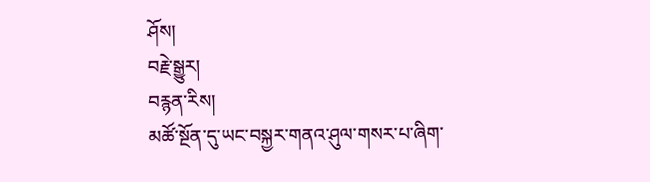ཤོས།
བརྗེ་སྒྱུར།
བརྙན་རིས།
མཚོ་སྔོན་དུ་ཡང་བསྐྱར་གནའ་ཤུལ་གསར་པ་ཞིག་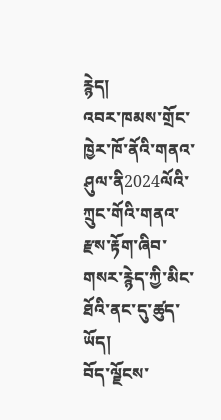རྙེད།
འབར་ཁམས་གྲོང་ཁྱེར་ཁོ་ནོའི་གནའ་ཤུལ་ནི2024ལོའི་ཀྲུང་གོའི་གནའ་རྫས་རྟོག་ཞིབ་གསར་རྙེད་ཀྱི་མིང་ཐོའི་ནང་དུ་ཚུད་ཡོད།
བོད་ལྗོངས་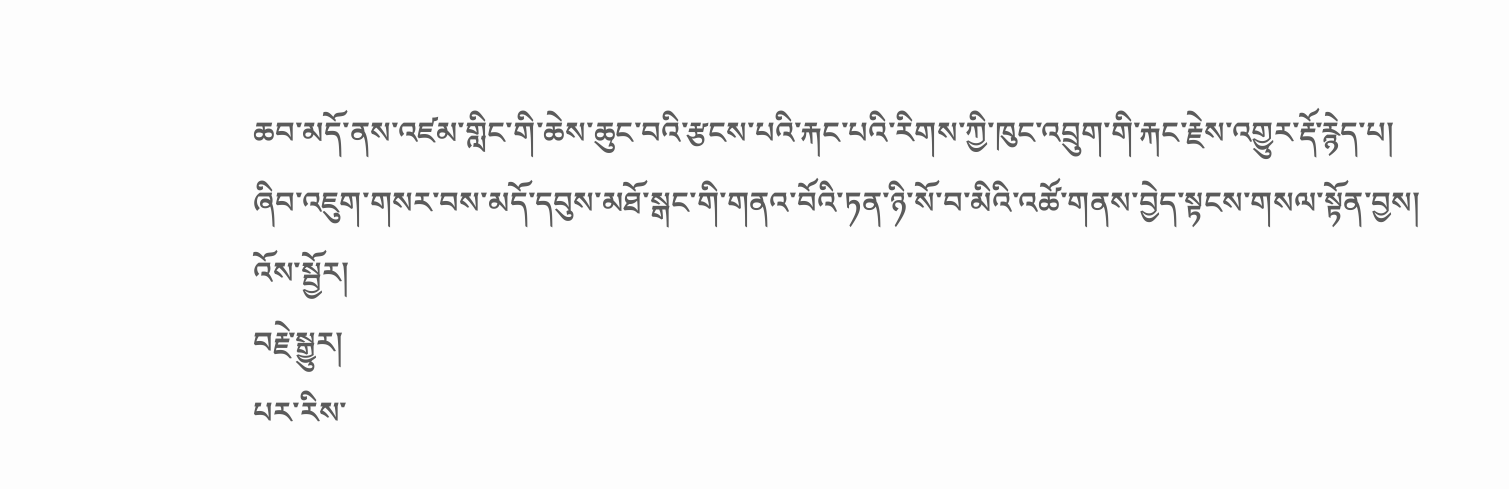ཆབ་མདོ་ནས་འཛམ་གླིང་གི་ཆེས་ཆུང་བའི་རྩངས་པའི་རྐང་པའི་རིགས་ཀྱི་ཁུང་འབྲུག་གི་རྐང་རྗེས་འགྱུར་རྡོ་རྙེད་པ།
ཞིབ་འཇུག་གསར་བས་མདོ་དབུས་མཐོ་སྒང་གི་གནའ་བོའི་ཏན་ཉི་སོ་བ་མིའི་འཚོ་གནས་བྱེད་སྟངས་གསལ་སྟོན་བྱས།
འོས་སྦྱོར།
བརྗེ་སྒྱུར།
པར་རིས་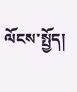ལོངས་སྤྱོད།